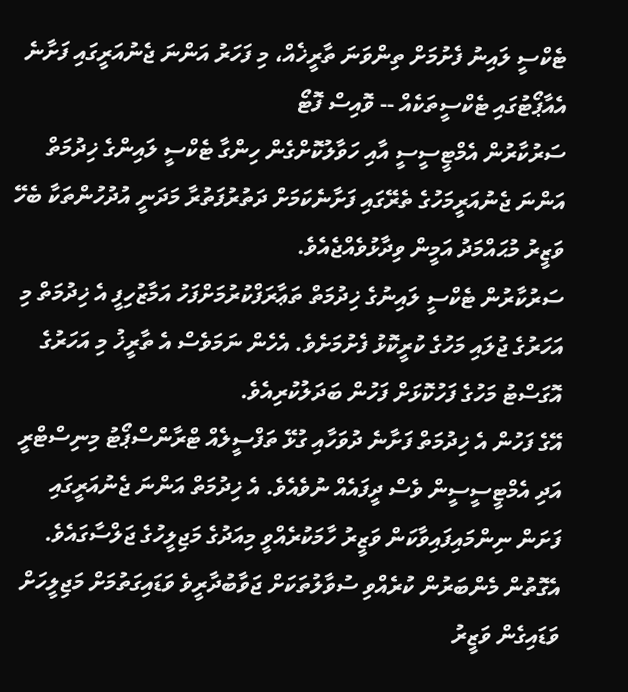ޓެކްސީ ލައިނު ފެށުމަށް ތިންވަނަ ތާރީޚެއް، މި ފަހަރު އަންނަ ޖެނުއަރީގައި ފަށާނެ
އެއާޕޯޓުގައި ޓެކްސީތަކެއް -- ވޮއިސް ފޮޓޯ
ސަރުކާރުން އެމްޓީސީސީ އާއި ހަވާލުކޮށްގެން ހިންގާ ޓެކްސީ ލައިންގެ ޚިދުމަތް އަންނަ ޖެނުއަރީމަހުގެ ތެރޭގައި ފަށާނެކަމަށް ދަތުރުފަތުރާ މަދަނީ އުދުހުންތަކާ ބެހޭ ވަޒީރު މުޙައްމަދު އަމީން ވިދާޅުވެއްޖެއެވެ.
ސަރުކާރުން ޓެކްސީ ލައިނުގެ ޚިދުމަތް ތަޢާރަފްކުރުމަށްފަހު އަމާޒުހިފީ އެ ޚިދުމަތް މި އަހަރުގެ ޖުލައި މަހުގެ ކުރީކޮޅު ފެށުމަށެވެ. އެހެން ނަމަވެސް އެ ތާރީޚު މި އަހަރުގެ އޮގަސްޓު މަހުގެ ފަހުކޮޅަށް ފަހުން ބަދަލުކުރިއެވެ.
އޭގެ ފަހުން އެ ޚިދުމަތް ފަށާނެ ދުވަހާއި ގުޅޭ ތަފްސީލެއް ޓްރާންސްޕޯޓު މިނިސްޓްރީ އަދި އެމްޓީސީސީން ވެސް ދީފައެއް ނުވެއެވެ. އެ ޚިދުމަތް އަންނަ ޖެނުއަރީގައި ފަށަން ނިންމައިފައިވާކަން ވަޒީރު ހާމަކުރެއްވީ މިއަދުގެ މަޖިލީހުގެ ޖަލްސާގައެވެ.
އެގޮތުން މެންބަރުން ކުރެއްވި ސުވާލުތަކަށް ޖަވާބުދާރީވެ ވަޑައިގަތުމަށް މަޖިލީހަށް ވަޑައިގެން ވަޒީރު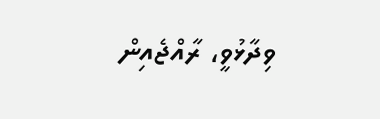ވިދާޅުވީ، ރާއްޖެއިން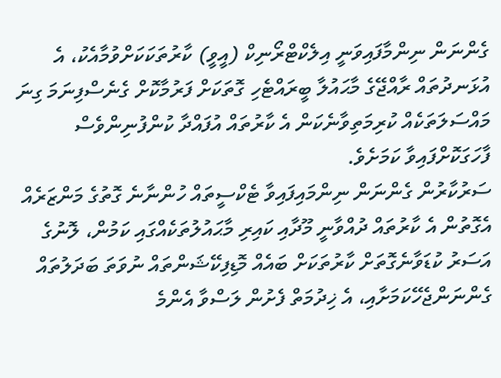ގެންނަން ނިންމާފައިވަނީ އިލެކްޓްރޯނިކް (އީވީ) ކާރުތަކަކަށްވުމާއެކު، އެ އުޅަނދުތައް ރާއްޖޭގެ މާޙައުލާ ބީރައްޓެހި ގޮތަކަށް ފަރުމާކޮށް ގެނެސްފިނަމަ ގިނަ މައްސަލަތަކެއް ކުރިމަތިވާނެކަން އެ ކާރުތައް އުފައްދާ ކުންފުނިންވެސް ފާހަގަކޮށްފައިވާ ކަމަށެވެ.
ސަރުކާރުން ގެންނަން ނިންމައިފައިވާ ޓެކްސީތައް ހުންނާނެ ގޮތުގެ މަންޒަރެއް
އެގޮތުން އެ ކާރުތައް ދުއްވާނީ މޫދާއި ކައިރި މާޙައުލުތަކެއްގައި ކަމުން، ލޮނުގެ އަސަރު ކުޑަވާނެގޮތަށް ކާރުތަކަށް ބައެއް މޮޑިފިކޭޝަންތައް ނުވަތަ ބަދަލުތައް ގެންނަންޖެހޭކަމަށާއި، އެ ޚިދުމަތް ފެށުން ލަސްވާ އެންމެ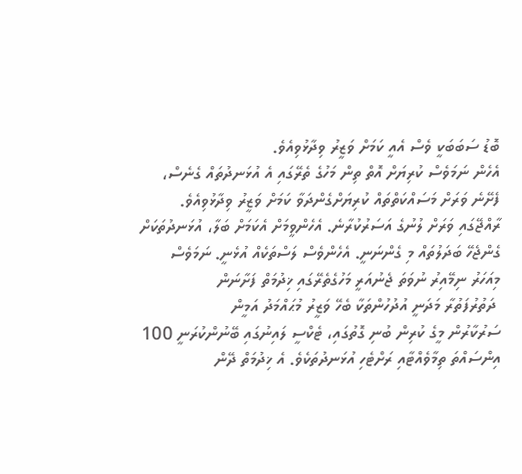ބޮޑު ސަބަބަކީ ވެސް އެއީ ކަމަށް ވަޒީރު ވިދާޅުވިއެވެ.
އެހެން ނަމަވެސް ކުރިޔަށް އޮތް ތިން މަހުގެ ތެރޭގައި އެ އުޅަނދުތައް ގެނެސް، ފެށޭނެ ވަރަށް މަސައްކަތްތައް ކުރިޔަށްގެންދަވާ ކަމަށް ވަޒީރު ވިދާޅުވިއެވެ.
ރާއްޖޭގައި ވަރަށް ލުނުގެ އަސަރުކުރާނެ. އެހެންވީމަށް އެކަމަށް ބަލާ، އުޅަނދުތަކަށް ގެންޖެހޭ ބަދަލުތައް މި ގެންނަނީ. އެހެންވެސް ލަސްތަކެއް އުޅެނީ. ނަމަވެސް މިއަހަރު ނިމޭއިރު ނުވަތަ ޖެނުއަރީ މަހުގެތެރޭގައި ޚިދުމަތް ފަށާނަން
 ދަތުރުފަތުރާ މަދަނީ އުދުހުންތަކާ ބެހޭ ވަޒީރު މުޙައްމަދު އަމީން
ސަރުކާރުން މީގެ ކުރިން ބުނި ގޮތުގައި، ޓެކްސީ ލައިނުގައި ބޭނުންކުރަނީ 100 އިންސައްތަ ތިމާވެއްޓާއި ރަށްޓެހި އުޅަނދުތަކެވެ. އެ ޚިދުމަތް ދޭން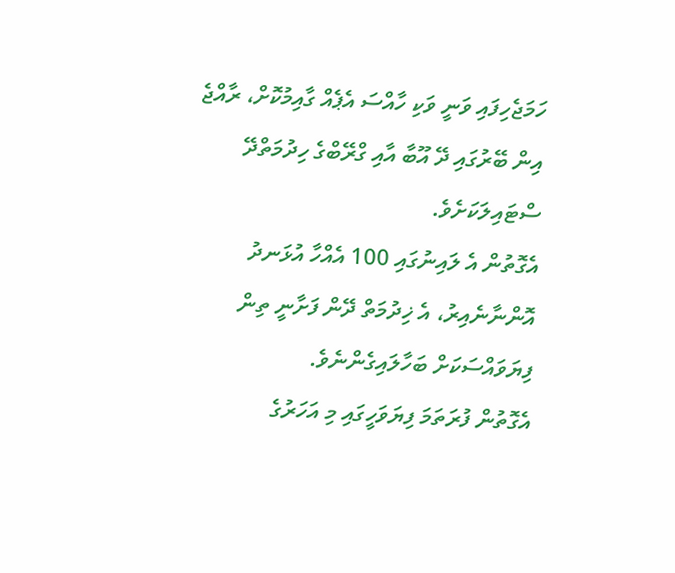ހަމަޖެހިފައި ވަނީ ވަކި ހާއްސަ އެޕެއް ގާއިމުކޮށް، ރާއްޖެ އިން ބޭރުގައި ދޭ އޫބާ އާއި ގްރޭބްގެ ހިދުމަތްދޭ ސްޓައިލަކަށެވެ.
އެގޮތުން އެ ލައިނުގައި 100 އެއްހާ އުޅަނދު އޮންނާނެއިރު، އެ ޚިދުމަތް ދޭން ފަށާނީ ތިން ފިޔަވައްސަކަށް ބަހާލައިގެންނެވެ.
އެގޮތުން ފުރަތަމަ ފިޔަވަހީގައި މި އަހަރުގެ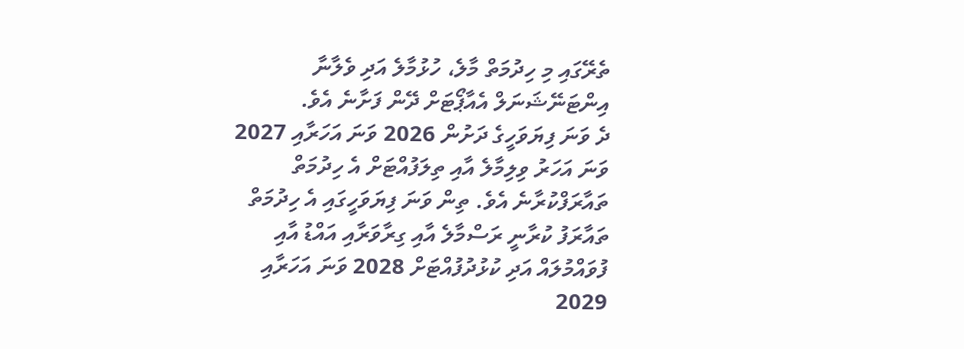ތެރޭގައި މި ހިދުމަތް މާލެ، ހުޅުމާލެ އަދި ވެލާނާ އިންޓަނޭޝަނަލް އެއާޕޯޓަށް ދޭން ފަށާނެ އެވެ.
ދެ ވަނަ ފިޔަވަހީގެ ދަށުން 2026 ވަނަ އަހަރާއި 2027 ވަނަ އަހަރު ވިލިމާލެ އާއި ތިލަފުއްޓަށް އެ ހިދުމަތް ތައާރަފްކުރާނެ އެވެ. ތިން ވަނަ ފިޔަވަހީގައި އެ ހިދުމަތް ތައާރަފު ކުރާނީ ރަސްމާލެ އާއި ގިރާވަރާއި އައްޑު އާއި ފުވައްމުލައް އަދި ކުޅުދުފުއްޓަށް 2028 ވަނަ އަހަރާއި 2029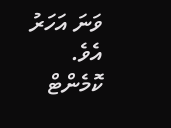ވަނަ އަހަރު އެވެ.
ކޮމެންޓް